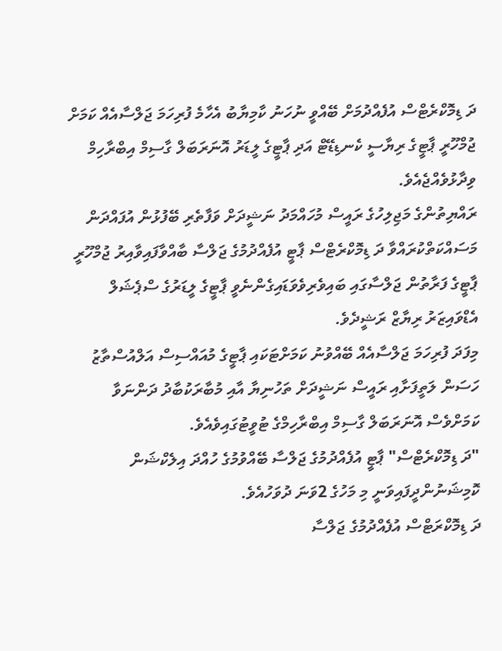ދަ ޑިމޮކްރެޓްސް އުފެއްދުމަށް ބޭއްވީ ނުހަނު ކާމިޔާބު އެހާމެ ފުރިހަމަ ޖަލްސާއެއް ކަމަށް ޖުމްހޫރީ ޕާޓީގެ ރިޔާސީ ކެނޑިޑޭޓް އަދި ޕާޓީގެ ލީޑަރު އޮނަރަބަލް ގާސިމް އިބްރާހިމް ވިދާޅުވެއްޖެއެވެ.
ރައްޔިތުންގެ މަޖިލިހުގެ ރައީސް މުހައްމަދު ނަޝީދަށް ވަފާތެރި ބޭފުޅުން އުފައްދަން މަސައްކަތްކުރައްވާ ދަ ޑިމޮކްރެޓްސް ޕާޓީ އުފެއްދުމުގެ ޖަލްސާ ބާއްވާފައިވާއިރު ޖުމްހޫރީ ޕާޓީގެ ފަރާތުން ޖަލްސާގައި ބައިވެރިވެވަޑައިގެންނެވީ ޕާޓީގެ ލީޑަރުގެ ސްޕެޝަލް އެޑްވައިޒަރު ރިޔާޒް ރަޝީދެވެ.
މިފަދަ ފުރިހަމަ ޖަލްސާއެއް ބޭއްވުނު ކަމަށްޓަކައި ޕާޓީގެ މުއައްސިސް އަލްއުސްތާޒު ހަސަން ލަތީފަށާއި ރައީސް ނަޝީދަށް ތަހުނިޔާ އާއި މުބާރަކުބާދު ދަންނަވާ ކަމަށްވެސް އޮނަރަބަލް ގާސިމް އިބްރާހިމްގެ ޓުވީޓުގައިވެއެވެ.
"ދަ ޑިމޮކްރެޓްސް" ޕާޓީ އުފެއްދުމުގެ ޖަލްސާ ބޭއްވުމުގެ ހުއްދަ އިލެކްޝަން ކޮމިޝަނުންދީފައިވަނީ މި މަހުގެ 2ވަނަ ދުވަހުއެވެ.
ދަ ޑިމޮކްރަޓްސް އުފެއްދުމުގެ ޖަލްސާ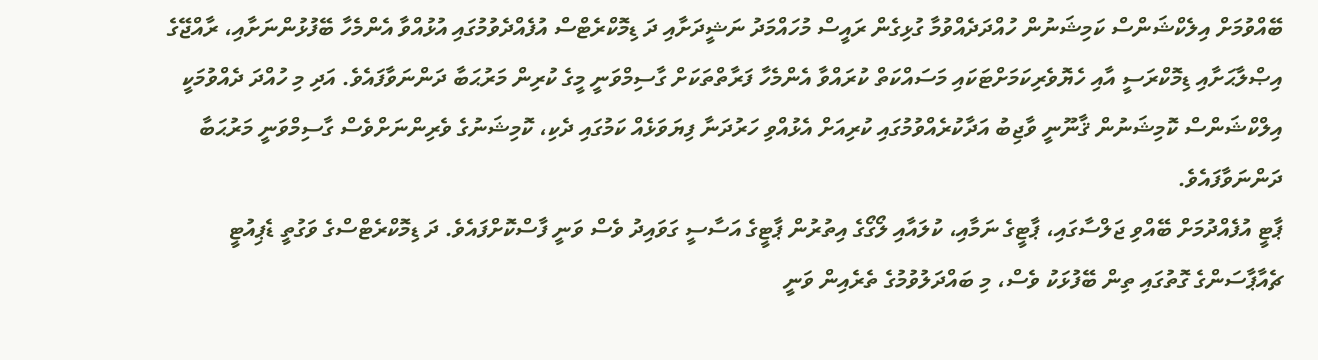ބޭއްވުމަށް އިލެކްޝަންސް ކަމިޝަނުން ހުއްދަދެއްވުމާ ގުޅިގެން ރައީސް މުހައްމަދު ނަޝީދަށާއި ދަ ޑިމޮކްރެޓްސް އުފެއްދެވުމުގައި އުޅުއްވާ އެންމެހާ ބޭފުޅުންނަށާއި، ރާއްޖޭގެ އިޞްލާޙަށާއި ޑިމޮކްރަސީ އާއި ހެޔޮވެރިކަމަށްޓަކައި މަސައްކަތް ކުރައްވާ އެންމެހާ ފަރާތްތަކަށް ގާސިމްވަނީ މީގެ ކުރިން މަރުޙަބާ ދަންނަވާފައެވެ. އަދި މި ހުއްދަ ދެއްވުމަކީ އިލްކްޝަންސް ކޮމިޝަނުން ޤާނޫނީ ވާޖިބު އަދާކުރެއްވުމުގައި ކުރިއަށް އެޅުއްވި ހަރުދަނާ ފިޔަވަޅެއް ކަމުގައި ދެކި، ކޮމިޝަނުގެ ވެރިންނަށްވެސް ގާސިމްވަނީ މަރުޙަބާ ދަންނަވާފައެވެ.
ޕާޓީ އުފެއްދުމަށް ބޭއްވި ޖަލްސާގައި، ޕާޓީގެ ނަމާއި، ކުލައާއި ލޯގޯގެ އިތުރުން ޕާޓީގެ އަސާސީ ގަވައިދު ވެސް ވަނީ ފާސްކޮށްފައެވެ. ދަ ޑިމޮކްރެޓްސްގެ ވަގުތީ ޑެޕިއުޓީ ޗެއާޕާސަންގެ ގޮތުގައި ތިން ބޭފުޅަކު ވެސް، މި ބައްދަލުވުމުގެ ތެރެއިން ވަނީ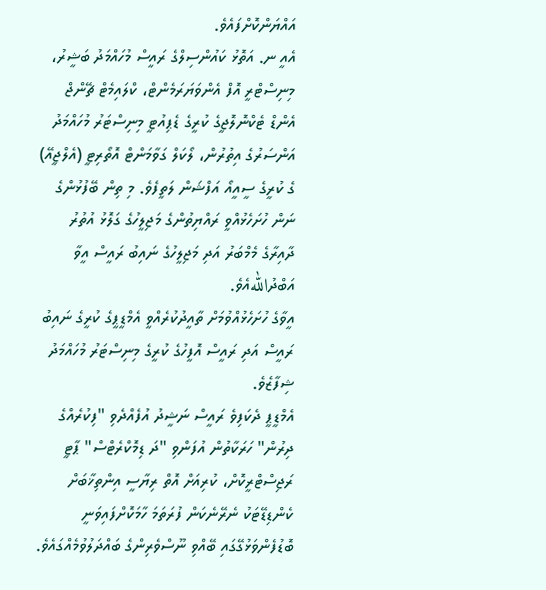އައްޔަންކޮށްފައެވެ.
އެއީ ނ. އަތޮޅު ކައުންސިލްގެ ރައީސް މުހައްމަދު ބަޝީރު، މިނިސްޓްރީ އޮފް އެންވަޔަރަމެންޓް، ކްލައިމެޓް ޗޭންޖް އެންޑް ޓެކްނޮލޮޖީގެ ކުރީގެ ޑެޕިއުޓީ މިނިސްޓަރު މުހައްމަދު އަންސަރުގެ އިތުރުން، ލޯކަލް ގަވާމަންޓް އޮތޯރިޓީ (އެލްޖީއޭ) ގެ ކުރީގެ ސީއީއޯ އަފްޝަން ލަތީފެވެ. މި ތިން ބޭފުޅުންގެ ނަން ހުށަހެޅުއްވީ ރައްޔިތުންގެ މަޖިލީހުގެ ގަލޮޅު އުތުރު ދާއިރާގެ މެމްބަރު އަދި މަޖިލީހުގެ ނައިބު ރައީސް އީވާ އަބްދުاللهއެވެ.
އީވާގެ ހުށަހެޅުއްވުމަށް ތާއީދުކުރެއްވީ އެމްޑީޕީގެ ކުރީގެ ނައިބު ރައީސް އަދި ރައީސް އޮފީހުގެ ކުރީގެ މިނިސްޓަރު މުހައްމަދު ޝިފާޒެވެ.
އެމްޑީޕީ ދެކަފިވެ ރައީސް ނަޝީދު އުފެއްދެވި "ފިކުރެއްގެ ދިރުން" ހަރަކާތުން އުފަންވި "ދަ ޑިމޮކްރެޓްސް" ޕާޓީ ރަޖިސްޓްރީކޮށް، ކުރިއަށް އޮތް ރިޔާސީ އިންތިޚާބަށް ކެންޑިޑޭޓަކު ނެރޭނެކަން ފުރަތަމަ ހާމަކޮށްފައިވަނީ ބޮޑުފެންވަޅުގޭގައި ބޭއްވި ނޫސްވެރިންގެ ބައްދަލުވުމެއްގައެވެ.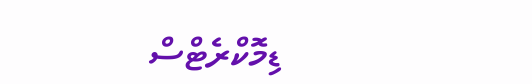ޑިމޮކްރެޓްސް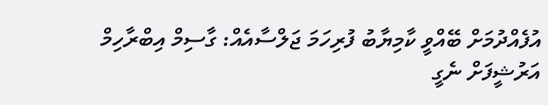އުފެއްދުމަށް ބޭއްވީ ކާމިޔާބު ފުރިހަމަ ޖަލްސާއެއް: ގާސިމް އިބްރާހިމް
އަރުޝީފަށް ނެގީ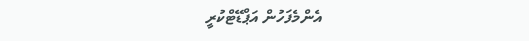އެންމެފަހުން އަޕްޑޭޓްކުރީ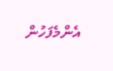އެންމެފަހުން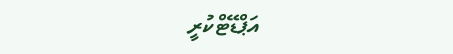އަޕްޑޭޓްކުރީ